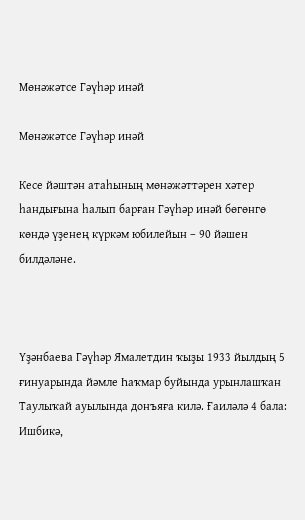Мөнәжәтсе Гәүһәр инәй

Мөнәжәтсе Гәүһәр инәй

Кесе йәштән атаһының мөнәжәттәрен хәтер һандығына һалып барған Гәүһәр инәй бөгөнгө көндә үҙенең күркәм юбилейын – 90 йәшен билдәләне.



Үҙәнбаева Гәүһәр Ямалетдин ҡыҙы 1933 йылдың 5 ғинуарында йәмле Һаҡмар буйында урынлашҡан Таулыҡай ауылында донъяға килә. Ғаиләлә 4 бала: Ишбикә,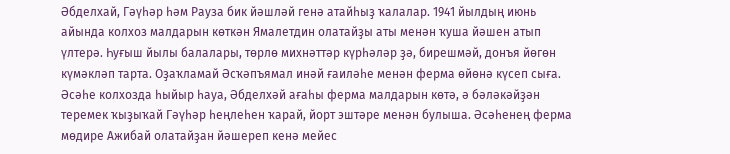Әбделхай, Гәүһәр һәм Рауза бик йәшләй генә атайһыҙ ҡалалар. 1941 йылдың июнь айында колхоз малдарын көткән Ямалетдин олатайҙы аты менән ҡуша йәшен атып үлтерә. Һуғыш йылы балалары, төрлө михнәттәр күрһәләр ҙә, бирешмәй, донъя йөгөн күмәкләп тарта. Оҙаҡламай Әсҡәпъямал инәй ғаиләһе менән ферма өйөнә күсеп сыға. Әсәһе колхозда һыйыр һауа, Әбделхәй ағаһы ферма малдарын көтә, ә бәләкәйҙән теремек ҡыҙыҡай Гәүһәр һеңлеһен ҡарай, йорт эштәре менән булыша. Әсәһенең ферма мөдире Ажибай олатайҙан йәшереп кенә мейес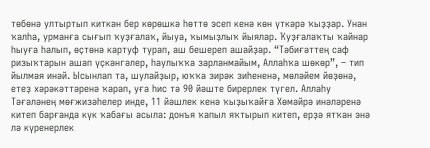төбөнә ултыртып киткән бер көрөшкә һөттө эсеп кенә көн үткәрә ҡыҙҙар. Унан ҡалһа, урманға сығып ҡуҙғалаҡ, йыуа, ҡымыҙлыҡ йыялар. Ҡуҙғалаҡты ҡайнар һыуға һалып, өҫтөнә картуф турап, аш бешереп ашайҙар. “Тәбиғәттең саф ризыҡтарын ашап үҫкәнгәлер, һаулыҡҡа зарланмайым, Аллаһҡа шөкөр”, – тип йылмая инәй. Ысынлап та, шулайҙыр, юҡҡа зирәк зиһененә, мөләйем йөҙөнә, етеҙ хәрәкәттәренә ҡарап, уға һис тә 90 йәште бирерлек түгел. Аллаһу Тәғәләнең мөғжизәһелер инде, 11 йәшлек кенә ҡыҙыҡайға Хөмәйрә инәләренә китеп барғанда күк ҡабағы асыла: донъя ҡапыл яҡтырып китеп, ерҙә ятҡан энә лә күренерлек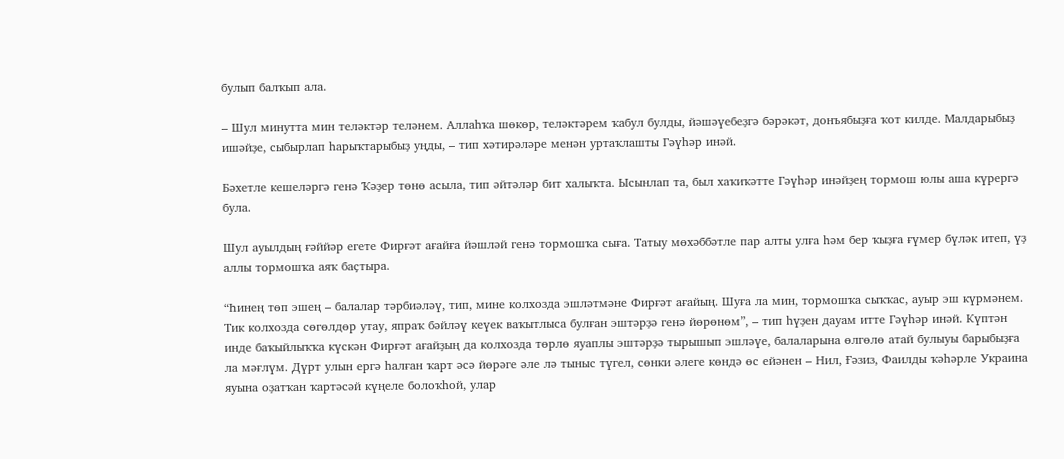булып балҡып ала.

– Шул минутта мин теләктәр теләнем. Аллаһҡа шөкөр, теләктәрем ҡабул булды, йәшәүебеҙгә бәрәкәт, донъябыҙға ҡот килде. Малдарыбыҙ ишәйҙе, сыбырлап һарыҡтарыбыҙ уңды, – тип хәтирәләре менән уртаҡлашты Гәүһәр инәй.

Бәхетле кешеләргә генә Ҡәҙер төнө асыла, тип әйтәләр бит халыҡта. Ысынлап та, был хаҡиҡәтте Гәүһәр инәйҙең тормош юлы аша күрергә була.

Шул ауылдың ғәййәр егете Фирғәт ағайға йәшләй генә тормошҡа сыға. Татыу мөхәббәтле пар алты улға һәм бер ҡыҙға ғүмер бүләк итеп, үҙ аллы тормошҡа аяҡ баҫтыра.

“Һинең төп эшең – балалар тәрбиәләү, тип, мине колхозда эшләтмәне Фирғәт ағайың. Шуға ла мин, тормошҡа сыҡҡас, ауыр эш күрмәнем. Тик колхозда сөгөлдөр утау, япраҡ бәйләү кеүек ваҡытлыса булған эштәрҙә генә йөрөнөм”, – тип һүҙен дауам итте Гәүһәр инәй. Күптән инде баҡыйлыҡҡа күскән Фирғәт ағайҙың да колхозда төрлө яуаплы эштәрҙә тырышып эшләүе, балаларына өлгөлө атай булыуы барыбыҙға ла мәғлүм. Дүрт улын ергә һалған ҡарт әсә йөрәге әле лә тыныс түгел, сөнки әлеге көндә өс ейәнен – Нил, Ғәзиз, Фаилды ҡәһәрле Украина яуына оҙатҡан ҡартәсәй күңеле болоҡһой, улар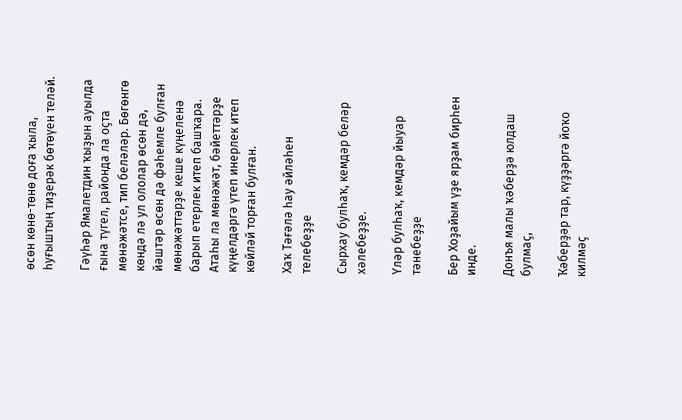өсөн көнө-төнө доға ҡыла, һуғыштың тиҙерәк бөтөүен теләй.

Гәүһәр Ямалетдин ҡыҙын ауылда ғына түгел, районда ла оҫта мөнәжәтсе, тип беләләр. Бөгөнгө көндә лә ул ололар өсөн дә, йәштәр өсөн дә фәһемле булған мөнәжәттәрҙе кеше күңеленә барып етерлек итеп башҡара. Атаһы ла мөнәжәт, бәйеттәрҙе күңелдәргә үтеп инерлек итеп көйләй торған булған.

Хаҡ Тәғәлә һау әйләһен телебеҙҙе

Сырхау булһаҡ, кемдәр беләр хәлебеҙҙе.

Үләр булһаҡ, кемдәр йыуар тәнебеҙҙе

Бер Хоҙайым үҙе ярҙам бирһен инде.

Донъя малы ҡәберҙә юлдаш булмаҫ,

Ҡәберҙәр тар, күҙҙәргә йоҡо килмәҫ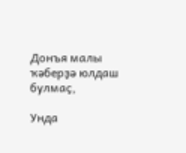Донъя малы ҡәберҙә юлдаш булмаҫ,

Унда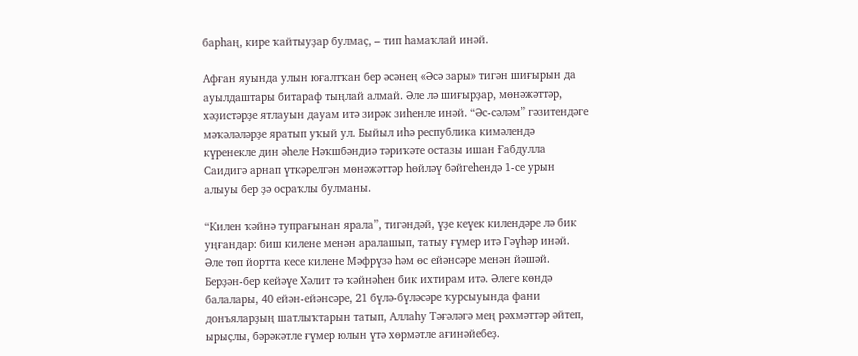барһаң, кире ҡайтыуҙар булмаҫ, – тип һамаҡлай инәй.

Афған яуында улын юғалтҡан бер әсәнең «Әсә зары» тигән шиғырын да ауылдаштары битараф тыңлай алмай. Әле лә шиғырҙар, мөнәжәттәр, хәҙистәрҙе ятлауын дауам итә зирәк зиһенле инәй. “Әс-сәләм” гәзитендәге мәҡәләләрҙе яратып уҡый ул. Быйыл иһә республика кимәлендә күренекле дин әһеле Нәҡшбәндиә тәриҡәте остазы ишан Ғабдулла Саидигә арнап үткәрелгән мөнәжәттәр һөйләү бәйгеһендә 1-се урын алыуы бер ҙә осраҡлы булманы.

“Килен ҡәйнә тупрағынан ярала”, тигәндәй, үҙе кеүек килендәре лә бик уңғандар: биш килене менән аралашып, татыу ғүмер итә Гәүһәр инәй. Әле төп йортта кесе килене Мәфрүзә һәм өс ейәнсәре менән йәшәй. Берҙән-бер кейәүе Хәлит тә ҡәйнәһен бик ихтирам итә. Әлеге көндә балалары, 40 ейән-ейәнсәре, 21 бүлә-бүләсәре ҡурсыуында фани донъяларҙың шатлыҡтарын татып, Аллаһу Тәғәләгә мең рәхмәттәр әйтеп, ырыҫлы, бәрәкәтле ғүмер юлын үтә хөрмәтле ағинәйебеҙ.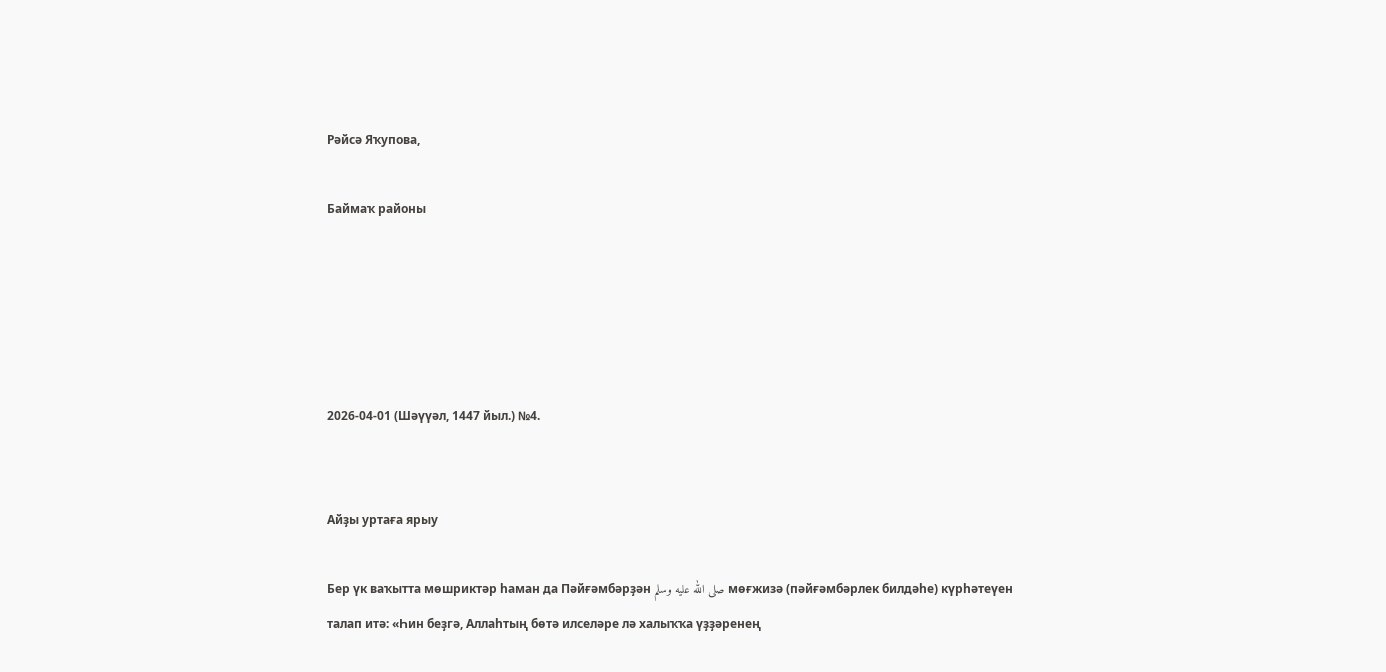Рәйсә Яҡупова,

Баймаҡ районы





2026-04-01 (Шәүүәл, 1447 йыл.) №4.


Айҙы уртаға ярыу

Бер үк ваҡытта мөшриктәр һаман да Пәйғәмбәрҙән صلى الله عليه وسلم мөғжизә (пәйғәмбәрлек билдәһе) күрһәтеүен талап итә: «Һин беҙгә, Аллаһтың бөтә илселәре лә халыҡҡа үҙҙәренең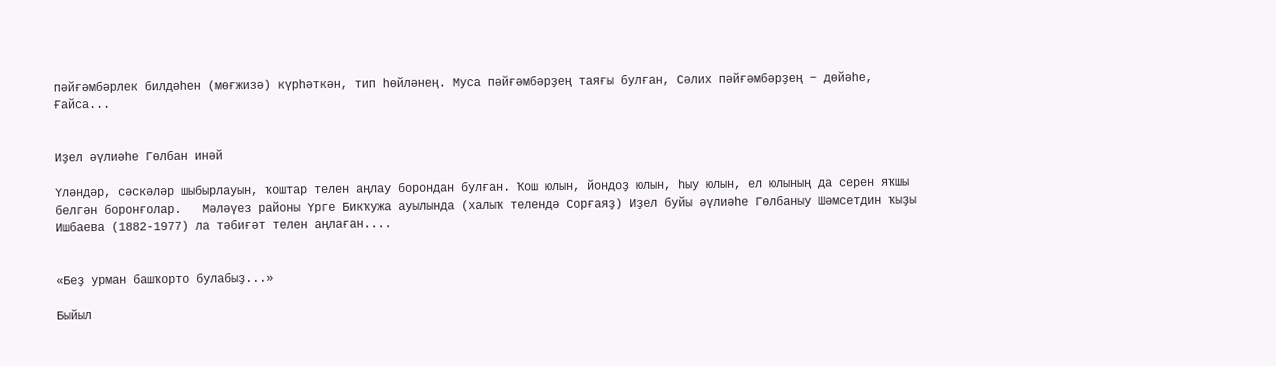пәйғәмбәрлек билдәһен (мөғжизә) күрһәткән, тип һөйләнең. Муса пәйғәмбәрҙең таяғы булған, Сәлих пәйғәмбәрҙең − дөйәһе, Ғайса...


Иҙел әүлиәһе Гөлбан инәй

Үләндәр, сәскәләр шыбырлауын, ҡоштар телен аңлау борондан булған. Ҡош юлын, йондоҙ юлын, һыу юлын, ел юлының да серен яҡшы белгән боронғолар.   Мәләүез районы Үрге Бикҡужа ауылында (халыҡ телендә Сорғаяҙ) Иҙел буйы әүлиәһе Гөлбаныу Шәмсетдин ҡыҙы Ишбаева (1882-1977) ла тәбиғәт телен аңлаған....


«Беҙ урман башҡорто булабыҙ...»

Быйыл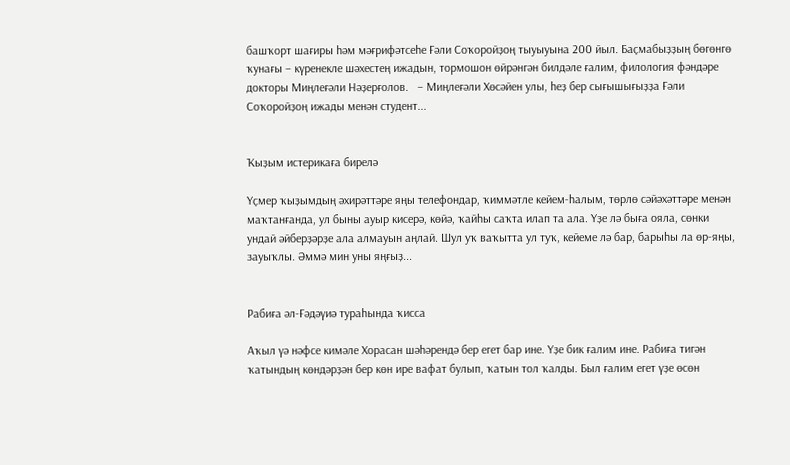башҡорт шағиры һәм мәғрифәтсеһе Ғәли Соҡоройҙоң тыуыуына 200 йыл. Баҫмабыҙҙың бөгөнгө ҡунағы − күренекле шәхестең ижадын, тормошон өйрәнгән билдәле ғалим, филология фәндәре докторы Миңлеғәли Нәҙерғолов.   – Миңлеғәли Хөсәйен улы, һеҙ бер сығышығыҙҙа Ғәли Соҡоройҙоң ижады менән студент...


Ҡыҙым истерикаға бирелә

Үҫмер ҡыҙымдың әхирәттәре яңы телефондар, ҡиммәтле кейем-һалым, төрлө сәйәхәттәре менән маҡтанғанда, ул быны ауыр кисерә, көйә, ҡайһы саҡта илап та ала. Үҙе лә быға ояла, сөнки ундай әйберҙәрҙе ала алмауын аңлай. Шул уҡ ваҡытта ул туҡ, кейеме лә бар, барыһы ла өр-яңы, зауыҡлы. Әммә мин уны яңғыҙ...


Рабиға әл-Ғәдәүиә тураһында ҡисса

Аҡыл үә нәфсе кимәле Хорасан шәһәрендә бер егет бар ине. Үҙе бик ғалим ине. Рабиға тигән ҡатындың көндәрҙән бер көн ире вафат булып, ҡатын тол ҡалды. Был ғалим егет үҙе өсөн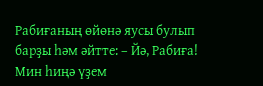Рабиғаның өйөнә яусы булып барҙы һәм әйтте: – Йә, Рабиға! Мин һиңә үҙем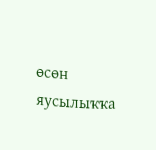өсөн яусылыҡҡа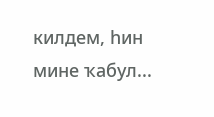килдем, һин мине ҡабул...